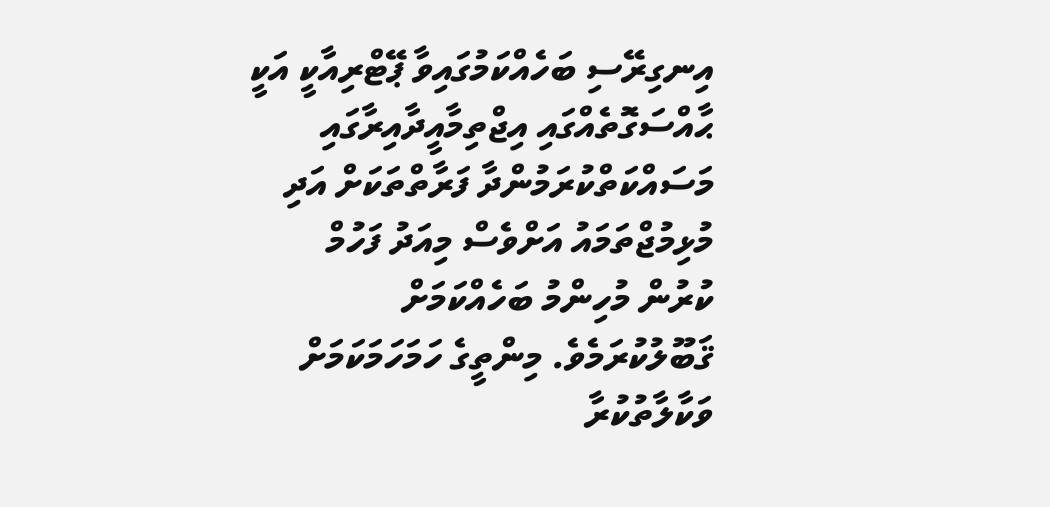އިނގިރޭސި ބަހެއްކަމުގައިވާ ޕޭޓްރިއާކީ އަކީ ޙާއްސަގޮތެއްގައި އިޖްތިމާއީދާއިރާގައި މަސައްކަތްކުރަމުންދާ ފަރާތްތަކަށް އަދި މުޅިމުޖްތަމައު އަށްވެސް މިއަދު ފަހުމް ކުރުން މުހިންމު ބަހެއްކަމަށް ޤަބޫލުކުރަމެވެ. މިންތީގެ ހަމަހަމަކަމަށް ވަކާލާތުކުރާ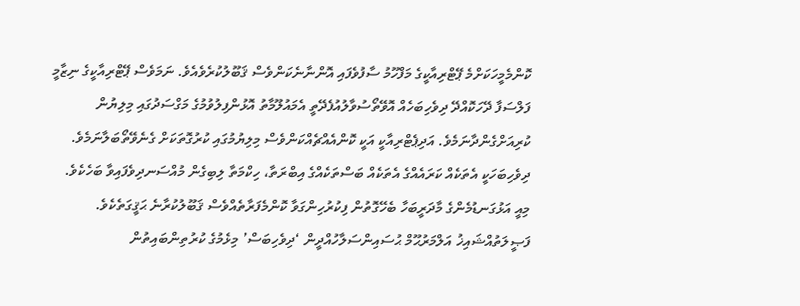ކޮންމެމީހަކަށްމެ ޕޭޓްރިއާކީގެ މަފްހޫމު ސާފުވެފައި އޮންނާނެކަންވެސް ޤަބޫލުކުރެވެއެވެ. ނަމަވެސް ޕޭޓްރިއާކީގެ ނިޒާމީ ފަލްސަފާ ދޭހަކޮއްދޭ ދިވެހިބަހެއް އޮވޭތޯސުވާލުއުފެދޭތީ އެމައުލޫމާތު އޮޅުންފިލުވުމުގެ މަގްސަދުގައި މިލިޔުން ކުރިއަށްގެންދާނަމެވެ. އަދިޕެޓްރިއާކީ އަކީ ކޮންއެއްޗެއްކަންވެސް މިލިޔުމުގައި ކުރުގޮތަކަށް ގެނެވޭތޯބަލާނަމެވެ.
ދިވެހިބަހަކީ އެތަކެއް ކަރައެއްގެ އެތަކެއް ބަސްތަކެއްގެ އިބްރަތާ، ހިކްމަތާ ލިބިގެން މުއްސަނދިވެފައިވާ ބަހެކެވެ.
މިއީ އަޅުގަނޑުމެންގެ މާދަރީބަހާ ބެހޭގޮތުން ފިކުރުހިންގަވާ ކޮންމެފަރާތެއްވެސް ޤަބޫލުކުރާނެ ޙަޤީގަތެކެވެ. ފަޞީލަތުއްޝައިޚު އަލްމަރުޙޫމް ޙުސައިންސަލާހުއްދީން ‘ދިވެހިބަސް’ މިޅެމުގެ ކުރުތިންބައިތުން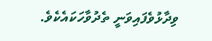ވިދާޅުވެފައިވަނީ ތެދުވާހަކައެކެވެ.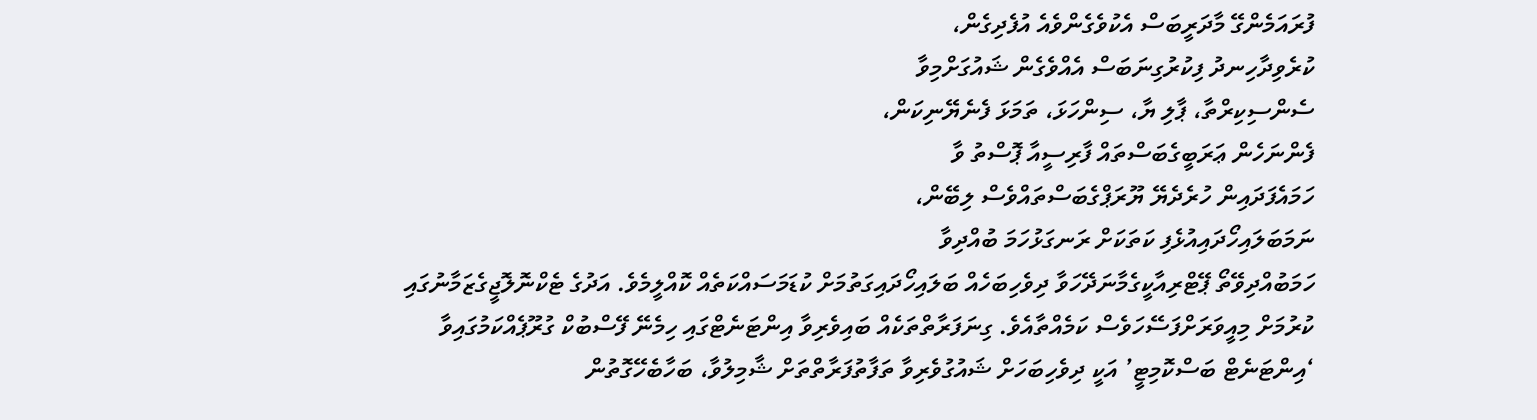ފުރައަމެންގޭ މާދަރީބަސް އެކުވެގެންވެއެ އުފެދިގެން،
ކުރެވިދާހިނދު ފިކުރުގިނަބަސް އެއްވެގެން ޝައުގަށްމިވާ
ސެންސިކިރްތާ، ޕާލި ޔާ، ސިންހަޅަ، ތަމަޅަ ފެނެޔޭނިކަން،
ފެންނަހެން ޢަރަބީގެބަސްތައް ފާރިސީއާ ޕޮސްތު ވާ
ހަމައެފަދައިން ހުރެދެޔޭ ޔޫރަޕްގެބަސްތައްވެސް ލިބޭން،
ނަމަބަލައިހޯދައިއުޅެފި ކަތަކަށް ރަނގަޅުހަމަ ބުއްދިވާ
ހަމަބުއްދިވޭތޯ ޕޭޓްރިއާކީގެމާނަދޭހަވާ ދިވެހިބަހެއް ބަލައިހޯދައިގަތުމަށް ކުޑަމަސައްކަތެއް ކޮއްލީމެވެ. އަދުގެ ޓެކްނޮލޮޖީގެޒަމާނުގައި ކުރުމަށް މިއީވަރަށްފަސޭހަވެސް ކަމެއްތާއެވެ. ގިނަފަރާތްތަކެއް ބައިވެރިވާ އިންޓަނެޓްގައި ހިމެނޭ ފޭސްބުކް ގުރޫޕެއްކަމުގައިވާ ‘އިންޓަނެޓް ބަސްކޮމިޓީ’ އަކީ ދިވެހިބަހަށް ޝައުގުވެރިވާ ތަފާތުފަރާތްތަށް ޝާމިލުވާ، ބަހާބެހޭގޮތުން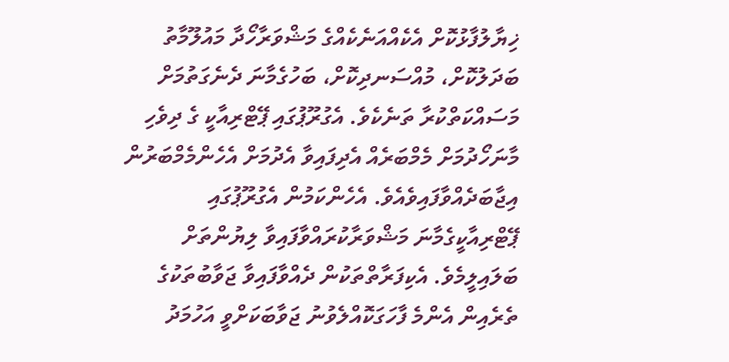ޚިޔާލުފާޅުކޮށް އެކެއްއަނެކެއްގެ މަޝްވަރާހޯދާ މައުލޫމާތު ބަދަލުކޮށް، މުއްސަނދިކޮށް، ބަހުގެމާނަ ދެނެގަތުމަށް މަސައްކަތްކުރާ ތަނެކެވެ. އެގުރޫޕުގައި ޕޭޓްރިއާކީ ގެ ދިވެހި މާނަހޯދުމަށް މެމްބަރެއް އެދިފައިވާ އެދުމަށް އެހެންމެމްބަރުން އިޖާބަދެއްވާފައިވެއެވެ. އެހެންކަމުން އެގުރޫޕުގައި ޕޭޓްރިއާކީގެމާނަ މަޝްވަރާކުރައްވާފައިވާ ލިޔުންތަށް ބަލައިލީމެވެ. އެކިފަރާތްތަކުން ދެއްވާފައިވާ ޖަވާބުތަކުގެ ތެރެއިން އެންމެ ފާހަގަކޮއްލެވުނު ޖަވާބަކަށްވީ އަހުމަދު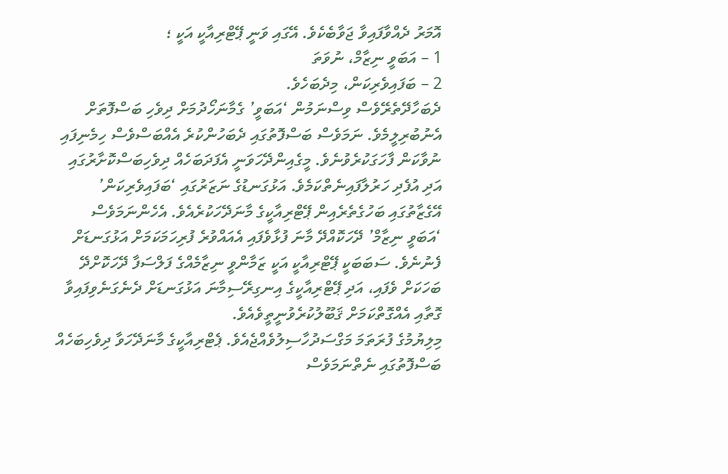އޮމަރު ދެއްވާފައިވާ ޖަވާބެކެވެ. އޭގައި ވަނީ ޕޭޓްރިއާކީ އަކީ ؛
1 – އަބަވީ ނިޒާމް، ނުވަތަ
2 – ބަފައިވެރިކަން، މިދެބަހެވެ.
ދެބަހާދޭތެރޭވެސް ވިސްނަމުން ‘އަބަވީ’ ގެމާނަހޯދުމަށް ދިވެހި ބަސްފޮތަށް އެނުބުރިލީމެވެ. ނަމަވެސް ބަސްފޮތުގައި ދެބަހުންކުރެ އެއްބަސްވެސް ހިމެނިފައި ނުވާކަން ފާހަގަކުރެވުނެވެ. މީގެއިންދޭހަވަނީ އެފަދަބަހެއް ދިވެހިބަސްކޮށާރުގައި އަދި އުފެދި ހަރުލާފައިނެތްކަމެވެ. އަޅުގަނޑުގެ ނަޒަރުގައި ‘ބަފައިވެރިކަން’ އޭގެޒާތުގައި ބަހުގެތެރެއިން ޕޭޓްރިއާކީގެ މާނަދޭހަކުރެއެވެ. އެހެންނަމަވެސް ‘އަބަވީ ނިޒާމް’ ދޭހަކޮއްދޭ މާނަ ފުޅާވެފައި އެއައްވުރެ ފުރިހަމަކަމަށް އަޅުގަނޑަށް ފެނުނެވެ. ސަބަބަކީ ޕޭޓްރިއާކީ އަކީ ޒަމާންވީ ނިޒާމެއްގެ ފަލްސަފާ ދޭހަކޮށްދޭ ބަހަކަށް ވެފައި، އަދި ޕޭޓްރިއާކީގެ އިނގިރޭސިމާނަ އަޅުގަނޑަށް ދެނެގަނެވިފައިވާ ގޮތާއި އެއްގޮތްކަމަށް ޤަބޫލުކުރެވުނީތީވެއެވެ.
މިލިޔުމުގެ ފުރަތަމަ މަގްސަދުހާސިލުވެއްޖެއެވެ. ޕެޓްރިއާކީގެ މާނަދޭހަވާ ދިވެހިބަހެއް ބަސްފޮތުގައި ނެތްނަމަވެސް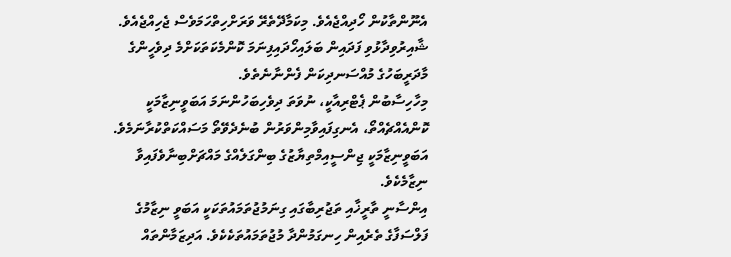އެނޫންތާކުން ހޯދިއްޖެއެވެ. މިކަމާދޭތެރޭ ވަރަށްހިތްހަމަވެސް ޖެހިއްޖެއެވެ. ޝާއިރުވިދާޅުވި ފަދައިން ބަލައިހޯދައިފިނަމަ ކޮންމެކަތަކަށްމެ ދިވެހީންގެ މާދަރީބަހުގެ މުއްސަނދިކަން ފެންނާނެތެވެ.
މިހާހިސާބުން ޕެޓްރިއާކީ، ނުވަތަ ދިވެހިބަހުންނަމަ އަބަވީނިޒާމަކީ ކޮންއެއްޗެއްތޯ، އެނގިފައިވާމިންވަރުން ބުނެދެވޭތޯ މަސައްކަތްކުރާނަމެވެ.
އަބަވީނިޒާމަކީ ޖިންސީއިމްތިޔާޒުގެ ބިންގަލެއްގެ މައްޗަށްބިނާވެފައިވާ ނިޒާމެކެވެ.
އިންސާނީ ތާރީޚާއި ތަޖުރިބާގައި ގިނަމުޖުތަމައުތަކަކީ އަބަވީ ނިޒާމުގެ ފަލްސަފާގެ ތެރެއިން ހިނގަމުންދާ މުޖުތަމައުތަކެކެވެ. އަދިޒަމާންތައް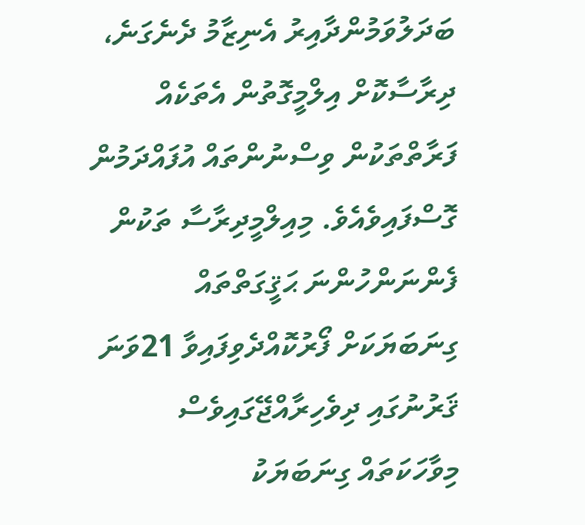ބަދަލުވަމުންދާއިރު އެނިޒާމު ދެނެގަނެ، ދިރާސާކޮށް އިލްމީގޮތުން އެތަކެއް ފަރާތްތަކުން ވިސްނުންތައް އުފައްދަމުން ގޮސްފައިވެއެވެ. މިއިލްމީދިރާސާ ތަކުން ފެންނަންހުންނަ ޙަޤީގަތްތައް ގިނަބަޔަކަށް ފޯރުކޮއްދެވިފައިވާ 21ވަނަ ޤަރުނުގައި ދިވެހިރާއްޖޭގައިވެސް މިވާހަކަތައް ގިނަބަޔަކު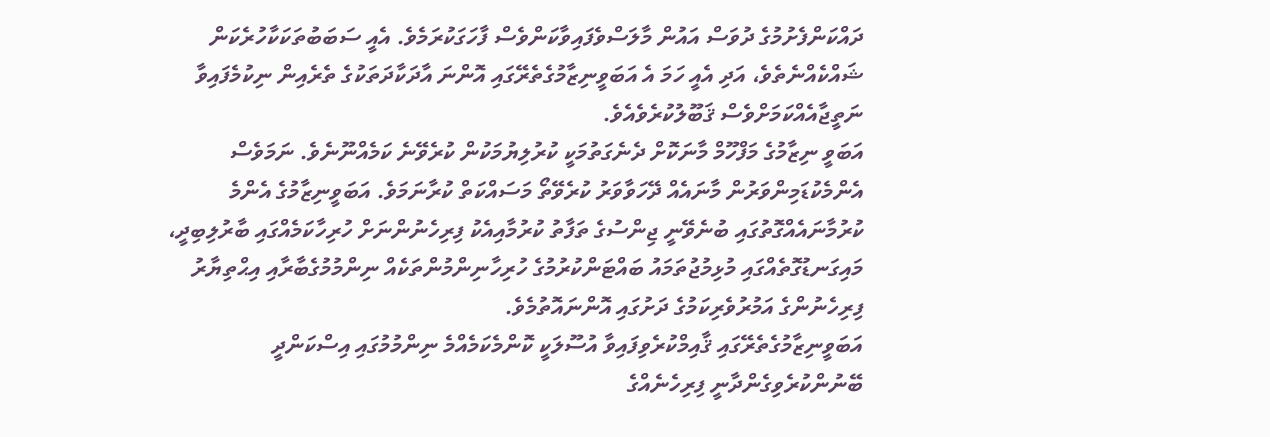ދައްކަންފެށުމުގެ ދުވަސް އައުން މާލަސްވެފައިވާކަންވެސް ފާހަގަކުރަމެވެ. އެއީ ސަބަބުތަކަކާހުރެކަން ޝައްކެއްނެތެވެ، އަދި އެއީ ހަމަ އެ އަބަވީނިޒާމުގެތެރޭގައި އޮންނަ އާދަކާދަތަކުގެ ތެރެއިން ނިކުމެފައިވާ ނަތީޖާއެއްކަމަށްވެސް ޤަބޫލުކުރެވެއެވެ.
އަބަވީ ނިޒާމުގެ މަފްހޫމް މާނަކޮށް ދެނެގަތުމަކީ ކުރުލިޔުމަކުން ކުރެވޭނެ ކަމެއްނޫނެވެ. ނަމަވެސް އެންމެކުޑަމިންވަރުން މާނައެއް ދޭހަވާވަރު ކުރެވޭތޯ މަސައްކަތް ކުރާނަމަވެ. އަބަވީނިޒާމުގެ އެންމެ ކުރުމާނައެއްގޮތުގައި ބުނެވޭނީ ޖިންސުގެ ތަފާތު ކުރުމާއިއެކު ފިރިހެނުންނަށް ހުރިހާކަމެއްގައި ބާރުލިބިދީ، މައިގަނޑުގޮތެއްގައި މުޅިމުޖުތަމައު ބައްޓަންކުރުމުގެ ހުރިހާނިންމުންތަކެއް ނިންމުމުގެބާރާއި އިޙްތިޔާރު ފިރިހެނުންގެ އަމުރުވެރިކަމުގެ ދަށުގައި އޮންނައޮތުމެވެ.
އަބަވީނިޒާމުގެތެރޭގައި ޤާއިމްކުރެވިފައިވާ އުސޫލަކީ ކޮންމެކަމެއްމެ ނިންމުމުގައި އިސްކަންދީ ބޭނުންކުރެވިގެންދާނީ ފިރިހެނެއްގެ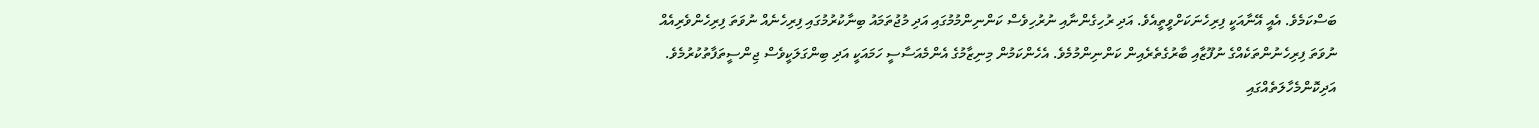ބަސްކަމެވެ. އެއީ އޭނާއަކީ ފިރިހެނަކަށްވީތީއެވެ. އަދި ރުހިގެންނާއި ނުރުހިވެސް ކަންނިންމުމުގައި އަދި މުޖުތަމައު ބިނާކުރުމުގައި ފިރިހެނެއް ނުވަތަ ފިރިހެންވެރިއެއް ނުވަތަ ފިރިހެނުންތަކެއްގެ ނުފޫޒާއި ބާރުގެތެރެއިން ކަންނިންމުމެވެ. އެހެންކަމުން މިނިޒާމުގެ އެންމެއަސާސީ ހަމައަކީ އަދި ބިންގަލަކީވެސް ޖިންސީތަފާތުކުރުމެވެ. އަދިކޮންމެހާލަތެއްގައި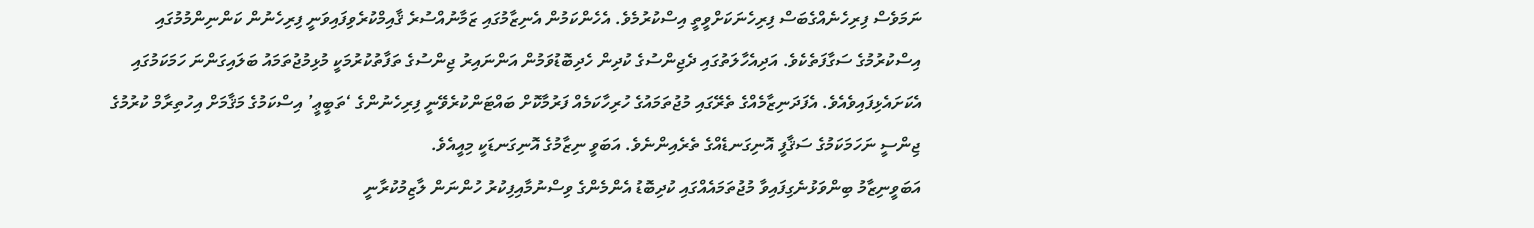ނަމަވެސް ފިރިހެނެއްގެބަސް ފިރިހެނަކަށްވީތީ އިސްކުރުމެވެ. އެހެންކަމުން އެނިޒާމުގައި ޒަމާނުއްސުރެ ޤާއިމްކުރެވިފައިވަނީ ފިރިހެނުން ކަންނިންމުމުގައި އިސްކުރުމުގެ ސަގާފަތެކެވެ. އަދިއެހާލަތުގައި ދެޖިންސުގެ ކުދިން ހެދިބޮޑުވަމުން އަންނައިރު ޖިންސުގެ ތަފާތުކުރުމަކީ މުޅިމުޖުތަމައު ބަލައިގަންނަ ހަމަކަމުގައި އެކަށައެޅިފައިވެއެވެ. އެފަދަނިޒާމެއްގެ ތެރޭގައި މުޖުތަމައުގެ ހުރިހާކަމެއް ފަރުމާކޮށް ބައްޓަންކުރެވޭނީ ފިރިހެނުންގެ ‘ތަބީޢީ’ އިސްކަމުގެ މަޤާމަށް އިހުތިރާމް ކުރުމުގެ ޖިންސީ ނަހަމަކަމުގެ ސަޤާފީ އޮނިގަނޑެއްގެ ތެރެއިންނެވެ. އަބަވީ ނިޒާމުގެ އޮނިގަނޑަކީ މިއީއެވެ.
އަބަވީނިޒާމު ބިންވަޅުނެގިފައިވާ މުޖުތަމައެއްގައި ކުދިބޮޑު އެންމެންގެ ވިސްނުމާއިފިކުރު ހުންނަން ލާޒިމުކުރާނީ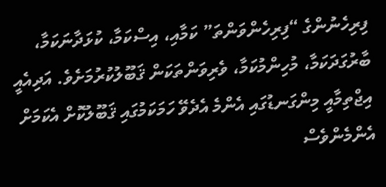ފިރިހެނުންގެ “ފިރިހެންވަންތަ” ކަމާއި، އިސްކަމާ، ކުޅަދާނަކަމާ، ބާރުގަދަކަމާ، މުހިންމުކަމާ، ވެރިވަންތަކަން ޤަބޫލުކުރުމަށެވެ. އަދިއެއީ އިޖްތިމާއީ މިންގަނޑުގައި އެންމެ އެދެވޭ ހަމަކަމުގައި ޤަބޫލުކޮށް އެކަމަށް އެންމެންވެސް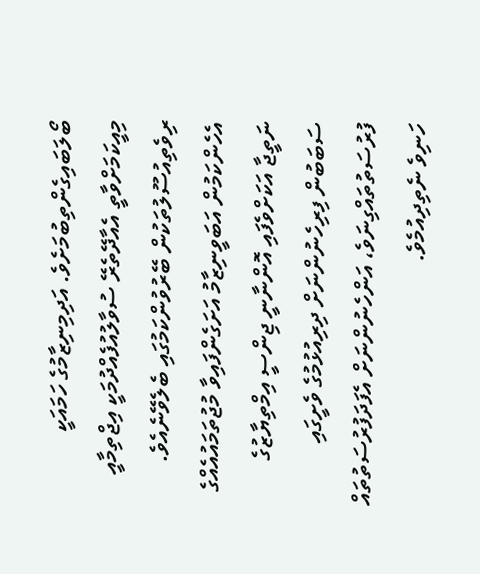ބޯލަބައިގެންތިބުމަށެވެ. އަދިމިނިޒާމުގެ ހަމައަކީ މިއީކަމަށްވާތީ އެއާދޭތެރޭ ސުވާލުއުފެއްދުމަކީ އިޖްތިމާއީ ރިވެތިއުސޫލުތަކުން ބޭރުވުންކަމުގައި ބެލެވޭނެއެވެ. އެހެންކަމުން އަބަވީނިޒާމު އަށަގެންފައިވާ މުޖުތަމައުއެއްގެ ނަތީޖާ އަކަށްވެފައި އޮންނާނީ ޖިންސީ އިމްތިޔާޒުގެ ސަބަބުން ފިރިހެނުންނަށް ދިރިއުޅުމުގެ ވެށީގައި ފުރުސަތުތައްގިނަވެ، އަންހެނުންނަށް އެފަދަފުރުސަތުތައް ހަނިވެ ނެތިދިއުމެވެ.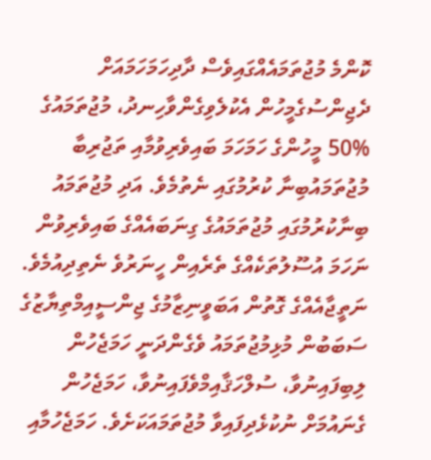ކޮންމެ މުޖުތަމައެއްގައިވެސް ދާދިހަމަހަމައަށް ދެޖިންސުގެމީހުން އެކުލެވިގެންވާހިނދު، މުޖުތަމައުގެ %50 މީހުންގެ ހަމަހަމަ ބައިވެރިވުމާއި ތަޖުރިބާ މުޖުތަމައުބިނާ ކުރުމުގައި ނެތުމެވެ. އަދި މުޖުތަމައު ބިނާކުރުމުގައި މުޖުތަމައުގެ ގިނަބައެއްގެ ބައިވެރިވުން ނަހަމަ އުސޫލުތަކެއްގެ ތެރެއިން ހީނަރުވެ ނެތިދިއުމެވެ. ނަތީޖާއެއްގެ ގޮތުން އަބަވީނިޒާމުގެ ޖިންސީއިމްތިޔާޒުގެ ސަބަބުން މުޅިމުޖުތަމައު ވެގެންދަނީ ހަމަޖެހުން ލިބިފައިނުވާ، ސުލްހަޤާއިމްވެފައިނުވާ، ހަމަޖެހުން ގެނައުމަށް ނުކުޅެދިފައިވާ މުޖުތަމައަކަށެވެ. ހަމަޖެހުމާއި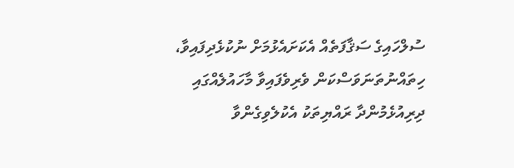ސުލްހައިގެ ސަޤާފަތެއް އެކަށައެޅުމަށް ނުކުޅެދިފައިވާ، ހިތައްނުތަނަވަސްކަން ވެރިވެފައިވާ މާހައުލެއްގައި ދިރިއުޅެމުންދާ ރައްޔިތަކު އެކުލެވިގެންވާ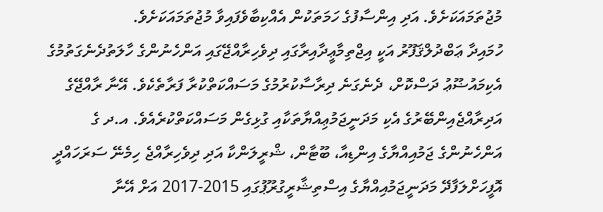މުޖުތަމައަކަށެވެ. އަދި އިންސާފުގެ ހަމަތަކުން އެއްކިބާވެފައިވާ މުޖުތަމައަކަށެވެ.
ހުމައިދާ ޢަބްދުލްޤަފޫރު އަކީ އިޖްތިމާޢީދާއިރާގައި ދިވެހިރާއްޖޭގައި އަންހެނުންގެ ހާލަތުދެނެގަތުމުގެ އެކިމައުޟޫޢު ދަސްކޮށް، ދެނެގަނެ ދިރާސާކުރުމުގެ މަސައްކަތްކުރާ ފަރާތެކެވެ. އޭނާ ރާއްޖޭގެ އަދިރާއްޖެއިންބޭރުގެ އެކި މަދަނީޖަމުޢިއްޔާތަކާއި ގުޅިގެން މަސައްކަތްކުރެއެވެ. އ.ދ ގެ އަންހެނުންގެ ޖަމުއިއްޔާގެ އިންޑިއާ، ބޫޓާން، ޝްރީލަންކާ އަދި ދިވެހިރާއްޖެ ހިމެނޭ ސަރަހައްދީ އޮފީހަށްލަފާދޭ މަދަނީޖަމުއިއްޔާގެ އިސްތިޝާރީގުރޫޕުގައި 2015-2017 އަށް އޭނާ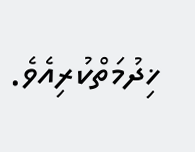ޚިދުމަތްކުރިއެވެ.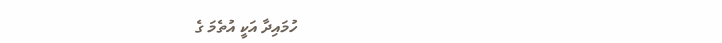ހުމައިދާ އަކީ އުތެމަ ގެ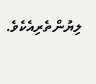ލިޔުންތެރިއެކެވެ.